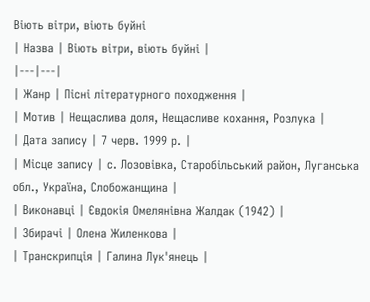Віють вітри, віють буйні
| Назва | Віють вітри, віють буйні |
|---|---|
| Жанр | Пісні літературного походження |
| Мотив | Нещаслива доля, Нещасливе кохання, Розлука |
| Дата запису | 7 черв. 1999 р. |
| Місце запису | с. Лозовівка, Старобільський район, Луганська обл., Україна, Слобожанщина |
| Виконавці | Євдокія Омелянівна Жалдак (1942) |
| Збирачi | Олена Жиленкова |
| Транскрипція | Галина Лук'янець |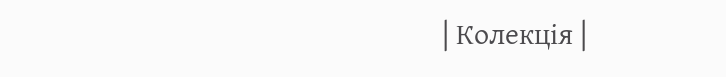| Колекція |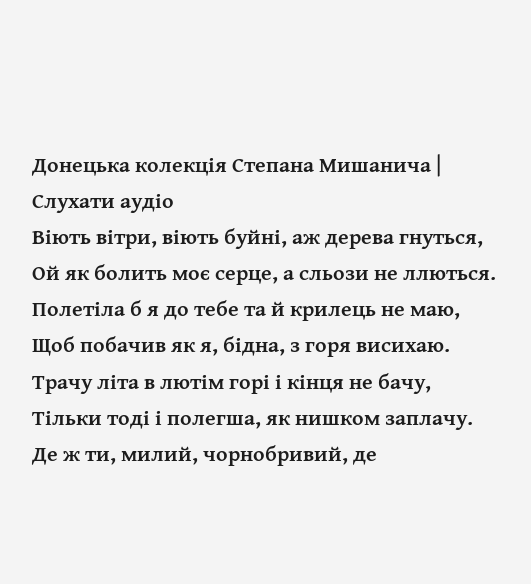Донецька колекція Степана Мишанича |
Слухати аудіо
Віють вітри, віють буйні, аж дерева гнуться,
Ой як болить моє серце, а сльози не ллються.
Полетіла б я до тебе та й крилець не маю,
Щоб побачив як я, бідна, з горя висихаю.
Трачу літа в лютім горі і кінця не бачу,
Тільки тоді і полегша, як нишком заплачу.
Де ж ти, милий, чорнобривий, де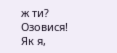ж ти? Озовися!
Як я,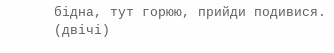бідна, тут горюю, прийди подивися. (двічі)